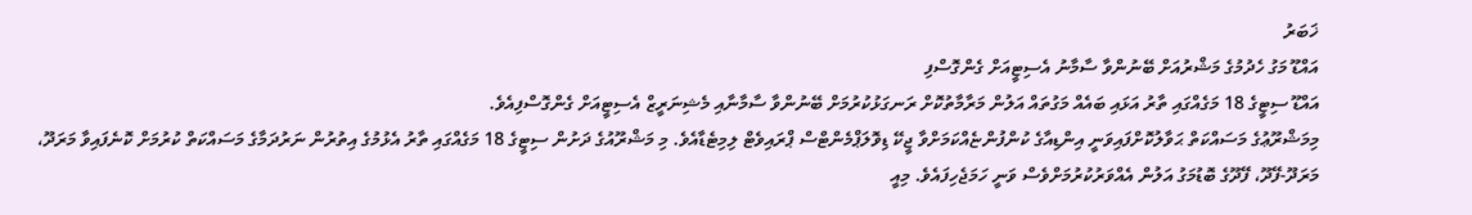ޚަބަރު
އައްޑޫ މަގު ހެދުމުގެ މަޝްރުއަށް ބޭނުންވާ ސާމާނު އެސިޓީއަށް ގެންގޮސްފި
އައްޑޫ ސިޓީގެ 18 މަގެއްގައި ތާރު އަޅައި ބައެއް މަގުތައް އަލުން މަރާމާތުކޮށް ރަނގަޅުކުރުމަށް ބޭނުންވާ ސާމާނާއި މެޝިނަރީޒް އެސިޓީއަށް ގެންގޮސްފިއެވެ.
މިމަޝްރޫޢުގެ މަސައްކަތް ޙަވާލުކޮށްފައިވަނީ އިންޑިއާގެ ކުންފުންޏެއްކަމަށްވާ ޖީކޭ ޑިވޮލަޕްމެންޓްސް ޕްރައިވެޓް ލިމިޓެޑާއެވެ. މި މަޝްރޫއުގެ ދަށުން ސިޓީގެ 18 މަގެއްގައި ތާރު އެޅުމުގެ އިތުރުން ނަރުދަމާގެ މަސައްކަތް ކުރުމަށް ކޮނެފައިވާ މަރަދޫ، މަރަދޫ-ފޭދޫ، ފޭދޫގެ ބޮޑުމަގު އަލުން އެއްވަރުކުރުމަށްވެސް ވަނީ ހަމަޖެހިފައެވެ. މިއީ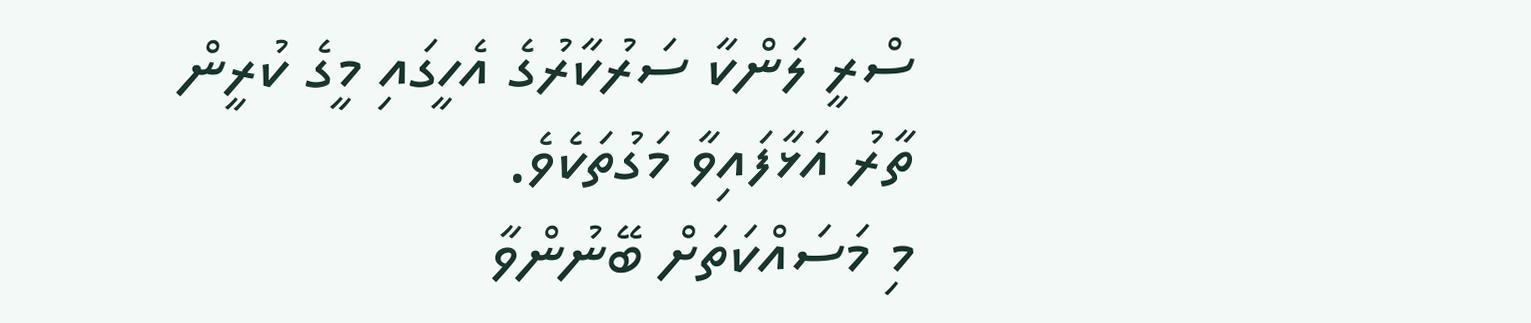ސްރީ ލަންކާ ސަރުކާރުގެ އެހީގައި މީގެ ކުރީން ތާރު އަޅާފައިވާ މަގުތަކެވެ.
މި މަސައްކަތަށް ބޭނުންވާ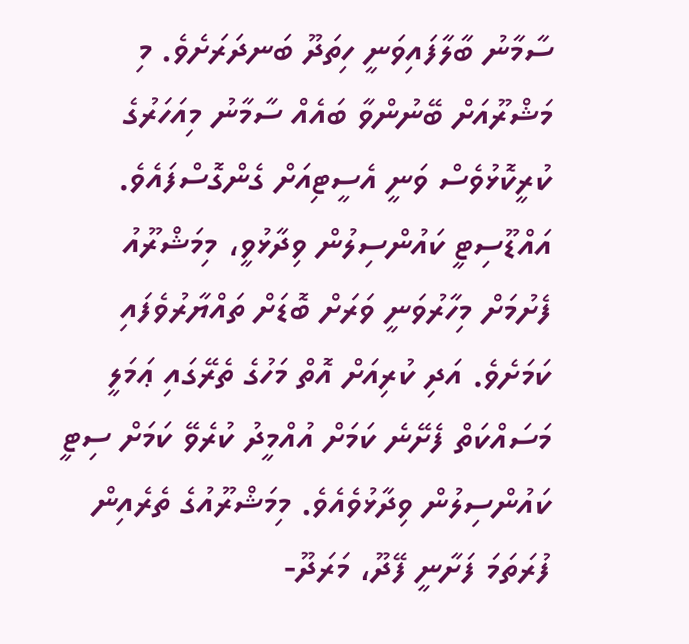ސާމާނު ބާލާފައިވަނީ ހިތަދޫ ބަނދަރަށެވެ. މި މަޝްރޫއަށް ބޭނުންވާ ބައެއް ސާމާނު މިއަހަރުގެ ކުރީކޮޅުވެސް ވަނީ އެސީޓިއަށް ގެންގޮސްފައެވެ.
އައްޑޫސިޓީ ކައުންސިލުން ވިދާޅުވީ، މިމަޝްރޫއު ފެށުމަށް މިހާރުވަނީ ވަރަށް ބޮޑަށް ތައްޔާރުވެފައި ކަމަށެވެ. އަދި ކުރިއަށް އޮތް މަހުގެ ތެރޭގައި ޢަމަލީ މަސައްކަތް ފެށޭނެ ކަމަށް އުއްމީދު ކުރެވޭ ކަމަށް ސިޓީ ކައުންސިލުން ވިދާޅުވެއެވެ. މިމަޝްރޫއުގެ ތެރެއިން ފުރަތަމަ ފަށާނީ ފޭދޫ، މަރަދޫ-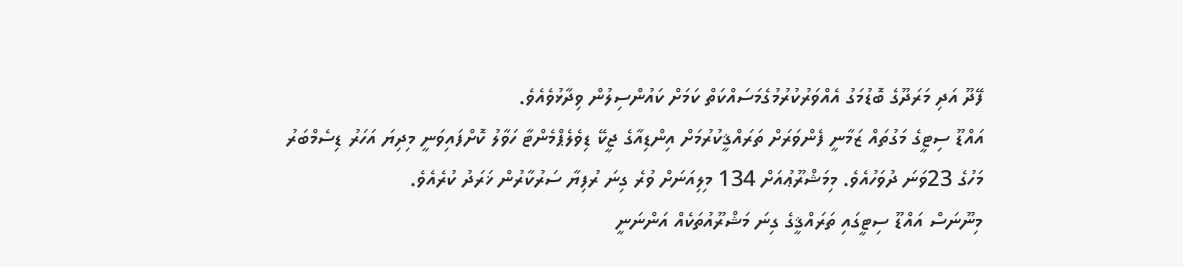ފޭދޫ އަދި މަރަދޫގެ ބޮޑުމަގު އެއްވަރުކުރުމުގެމަސައްކަތް ކަމަށް ކައުންސިލުން ވިދާޅުވެއެވެ.
އައްޑޫ ސިޓީގެ މަގުތައް ޒަމާނީ ފެންވަރަށް ތަރައްޤީކުރުމަށް އިންޑިއާގެ ޖީކޭ ޑިވެލެޕްމެންޓާ ހަވާލު ކޮށްފައިވަނީ މިދިޔަ އަހަރު ޑިސެމްބަރު މަހުގެ 23ވަނަ ދުވަހުއެވެ. މިމަޝްރޫޢުއަށް 134 މިލިއަނަށް ވުރެ ގިނަ ރުފިޔާ ސަރުކާރުން ޚަރަދު ކުރެއެވެ.
މިނޫނަސް އައްޑޫ ސިޓީގައި ތަރައްޤީގެ ގިނަ މަޝްރޫއުތަކެއް އަންނަނީ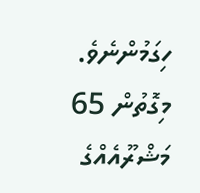ހިގަމުންނެވެ. މިގޮތުން 65 މަޝްރޫއެއްގެ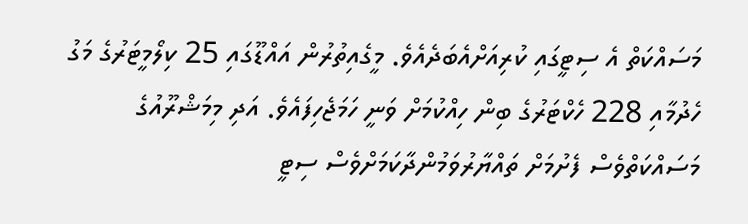މަސައްކަތް އެ ސިޓީގައި ކުރިއަށްއެބަދެއެވެ. މީގެއިތުރުން އައްޑޫގައި 25 ކިލޯމީޓަރުގެ މަގު ހެދުމާއި 228 ހެކްޓަރުގެ ބިން ހިއްކުމަށް ވަނީ ހަމަޖެހިފައެވެ. އަދި މިމަޝްރޫއުގެ މަސައްކަތްވެސް ފެށުމަށް ތައްޔާރުވަމުންދާކަމަށްވެސް ސިޓީ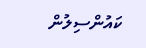ކައުންސިލުން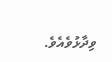ވިދާޅުވެއެވެ.